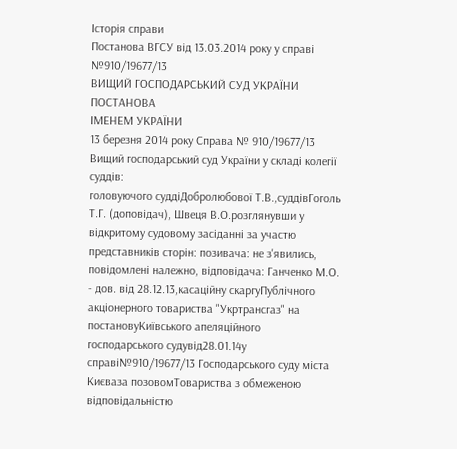Історія справи
Постанова ВГСУ від 13.03.2014 року у справі №910/19677/13
ВИЩИЙ ГОСПОДАРСЬКИЙ СУД УКРАЇНИ
ПОСТАНОВА
ІМЕНЕМ УКРАЇНИ
13 березня 2014 року Справа № 910/19677/13 Вищий господарський суд України у складі колегії суддів:
головуючого суддіДобролюбової Т.В.,суддівГоголь Т.Г. (доповідач), Швеця В.О.розглянувши у відкритому судовому засіданні за участю представників сторін: позивача: не з'явились, повідомлені належно, відповідача: Ганченко М.О. - дов. від 28.12.13,касаційну скаргуПублічного акціонерного товариства "Укртрансгаз" на постановуКиївського апеляційного господарського судувід28.01.14у справі№910/19677/13 Господарського суду міста Києваза позовомТовариства з обмеженою відповідальністю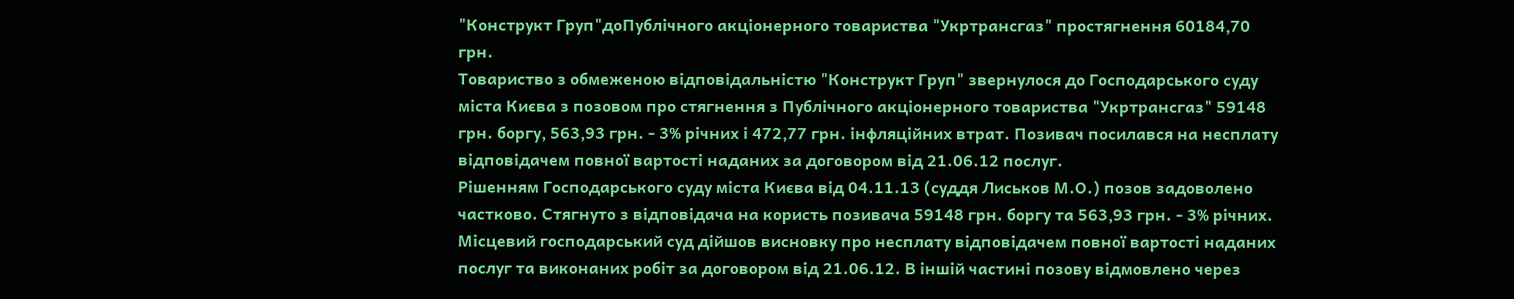"Конструкт Груп"доПублічного акціонерного товариства "Укртрансгаз" простягнення 60184,70 грн.
Товариство з обмеженою відповідальністю "Конструкт Груп" звернулося до Господарського суду міста Києва з позовом про стягнення з Публічного акціонерного товариства "Укртрансгаз" 59148 грн. боргу, 563,93 грн. - 3% річних і 472,77 грн. інфляційних втрат. Позивач посилався на несплату відповідачем повної вартості наданих за договором від 21.06.12 послуг.
Рішенням Господарського суду міста Києва від 04.11.13 (суддя Лиськов М.О.) позов задоволено частково. Стягнуто з відповідача на користь позивача 59148 грн. боргу та 563,93 грн. - 3% річних. Місцевий господарський суд дійшов висновку про несплату відповідачем повної вартості наданих послуг та виконаних робіт за договором від 21.06.12. В іншій частині позову відмовлено через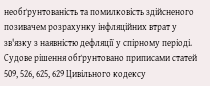необґрунтованість та помилковість здійсненого позивачем розрахунку інфляційних втрат у зв'язку з наявністю дефляції у спірному періоді. Судове рішення обґрунтовано приписами статей 509, 526, 625, 629 Цивільного кодексу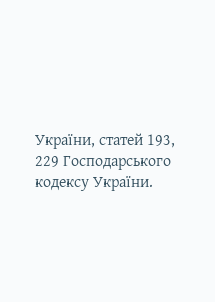України, статей 193, 229 Господарського кодексу України.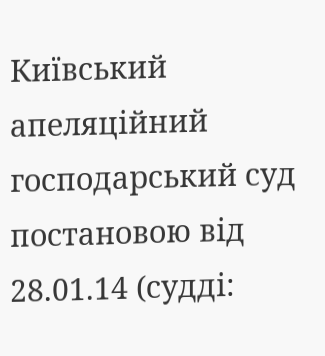Київський апеляційний господарський суд постановою від 28.01.14 (судді: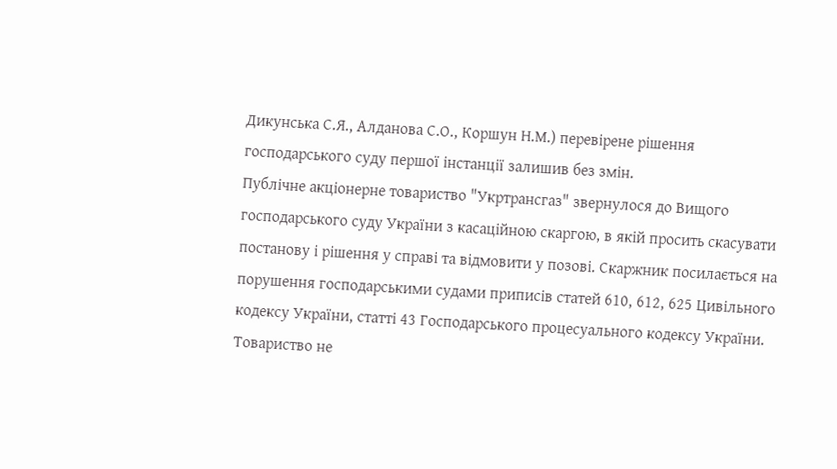Дикунська С.Я., Алданова С.О., Коршун Н.М.) перевірене рішення господарського суду першої інстанції залишив без змін.
Публічне акціонерне товариство "Укртрансгаз" звернулося до Вищого господарського суду України з касаційною скаргою, в якій просить скасувати постанову і рішення у справі та відмовити у позові. Скаржник посилається на порушення господарськими судами приписів статей 610, 612, 625 Цивільного кодексу України, статті 43 Господарського процесуального кодексу України. Товариство не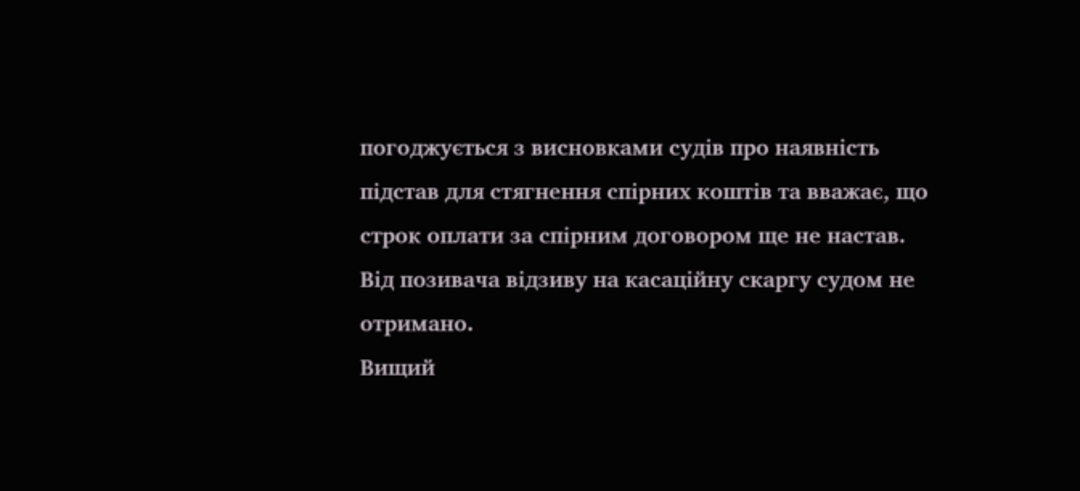погоджується з висновками судів про наявність підстав для стягнення спірних коштів та вважає, що строк оплати за спірним договором ще не настав.
Від позивача відзиву на касаційну скаргу судом не отримано.
Вищий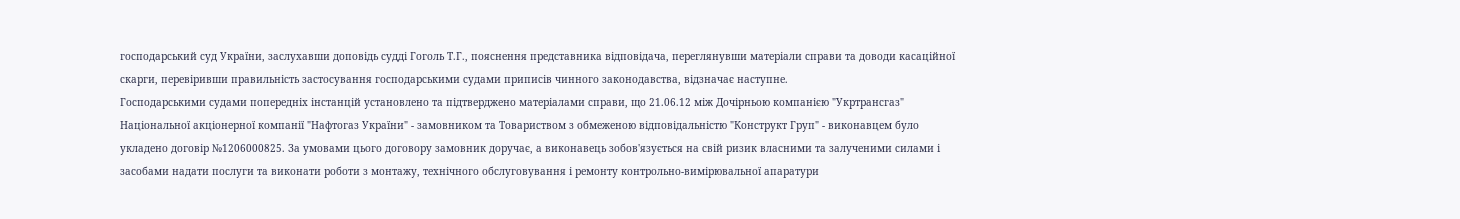господарський суд України, заслухавши доповідь судді Гоголь Т.Г., пояснення представника відповідача, переглянувши матеріали справи та доводи касаційної скарги, перевіривши правильність застосування господарськими судами приписів чинного законодавства, відзначає наступне.
Господарськими судами попередніх інстанцій установлено та підтверджено матеріалами справи, що 21.06.12 між Дочірньою компанією "Укртрансгаз" Національної акціонерної компанії "Нафтогаз України" - замовником та Товариством з обмеженою відповідальністю "Конструкт Груп" - виконавцем було укладено договір №1206000825. За умовами цього договору замовник доручає, а виконавець зобов'язується на свій ризик власними та залученими силами і засобами надати послуги та виконати роботи з монтажу, технічного обслуговування і ремонту контрольно-вимірювальної апаратури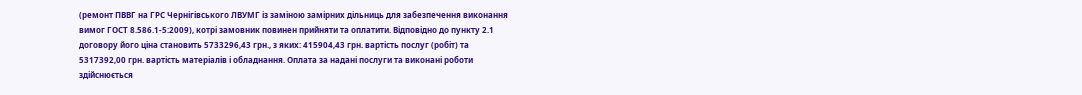(ремонт ПВВГ на ГРС Чернігівського ЛВУМГ із заміною замірних дільниць для забезпечення виконання вимог ГОСТ 8.586.1-5:2009), котрі замовник повинен прийняти та оплатити. Відповідно до пункту 2.1 договору його ціна становить 5733296,43 грн., з яких: 415904,43 грн. вартість послуг (робіт) та 5317392,00 грн. вартість матеріалів і обладнання. Оплата за надані послуги та виконані роботи здійснюється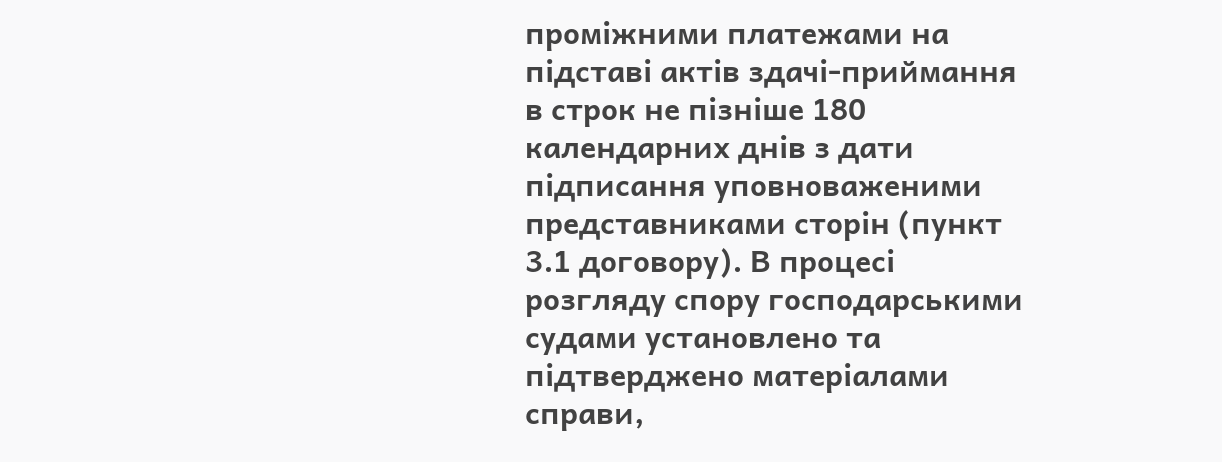проміжними платежами на підставі актів здачі-приймання в строк не пізніше 180 календарних днів з дати підписання уповноваженими представниками сторін (пункт 3.1 договору). В процесі розгляду спору господарськими судами установлено та підтверджено матеріалами справи,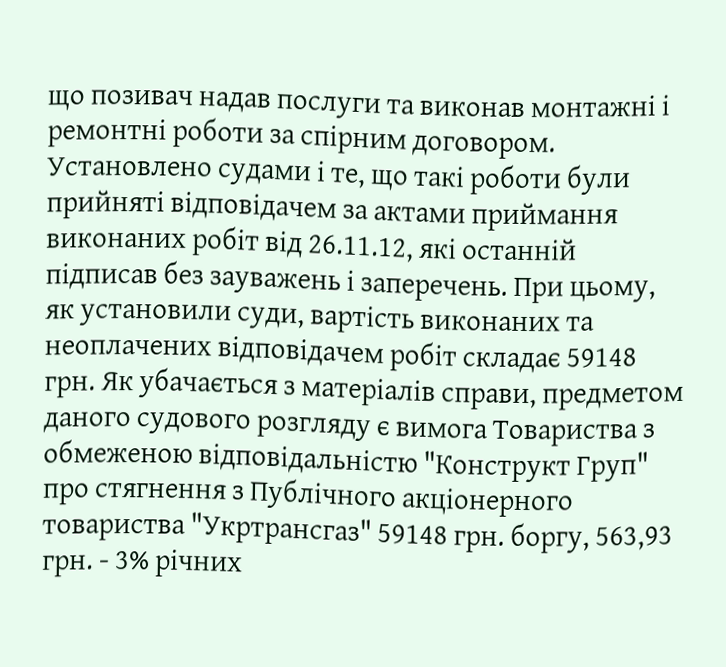що позивач надав послуги та виконав монтажні і ремонтні роботи за спірним договором. Установлено судами і те, що такі роботи були прийняті відповідачем за актами приймання виконаних робіт від 26.11.12, які останній підписав без зауважень і заперечень. При цьому, як установили суди, вартість виконаних та неоплачених відповідачем робіт складає 59148 грн. Як убачається з матеріалів справи, предметом даного судового розгляду є вимога Товариства з обмеженою відповідальністю "Конструкт Груп" про стягнення з Публічного акціонерного товариства "Укртрансгаз" 59148 грн. боргу, 563,93 грн. - 3% річних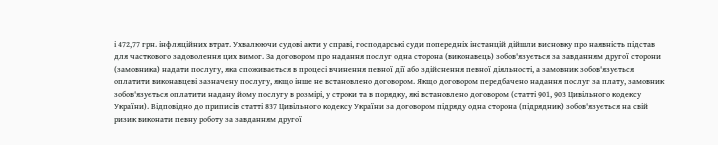і 472,77 грн. інфляційних втрат. Ухвалюючи судові акти у справі, господарські суди попередніх інстанцій дійшли висновку про наявність підстав для часткового задоволення цих вимог. За договором про надання послуг одна сторона (виконавець) зобов'язується за завданням другої сторони (замовника) надати послугу, яка споживається в процесі вчинення певної дії або здійснення певної діяльності, а замовник зобов'язується оплатити виконавцеві зазначену послугу, якщо інше не встановлено договором. Якщо договором передбачено надання послуг за плату, замовник зобов'язується оплатити надану йому послугу в розмірі, у строки та в порядку, які встановлено договором (статті 901, 903 Цивільного кодексу України). Відповідно до приписів статті 837 Цивільного кодексу України за договором підряду одна сторона (підрядник) зобов'язується на свій ризик виконати певну роботу за завданням другої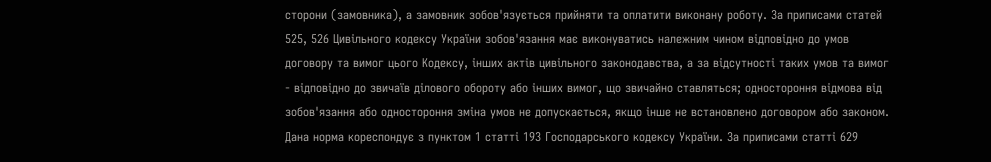сторони (замовника), а замовник зобов'язується прийняти та оплатити виконану роботу. За приписами статей 525, 526 Цивільного кодексу України зобов'язання має виконуватись належним чином відповідно до умов договору та вимог цього Кодексу, інших актів цивільного законодавства, а за відсутності таких умов та вимог - відповідно до звичаїв ділового обороту або інших вимог, що звичайно ставляться; одностороння відмова від зобов'язання або одностороння зміна умов не допускається, якщо інше не встановлено договором або законом. Дана норма кореспондує з пунктом 1 статті 193 Господарського кодексу України. За приписами статті 629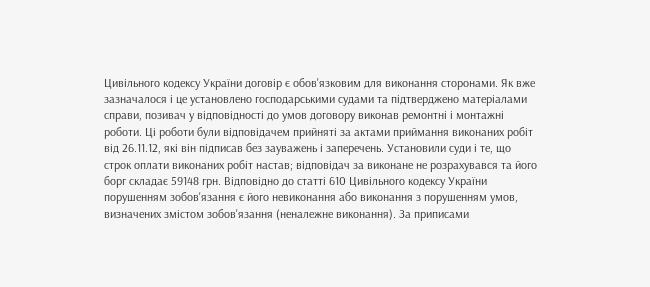Цивільного кодексу України договір є обов'язковим для виконання сторонами. Як вже зазначалося і це установлено господарськими судами та підтверджено матеріалами справи, позивач у відповідності до умов договору виконав ремонтні і монтажні роботи. Ці роботи були відповідачем прийняті за актами приймання виконаних робіт від 26.11.12, які він підписав без зауважень і заперечень. Установили суди і те, що строк оплати виконаних робіт настав; відповідач за виконане не розрахувався та його борг складає 59148 грн. Відповідно до статті 610 Цивільного кодексу України порушенням зобов'язання є його невиконання або виконання з порушенням умов, визначених змістом зобов'язання (неналежне виконання). За приписами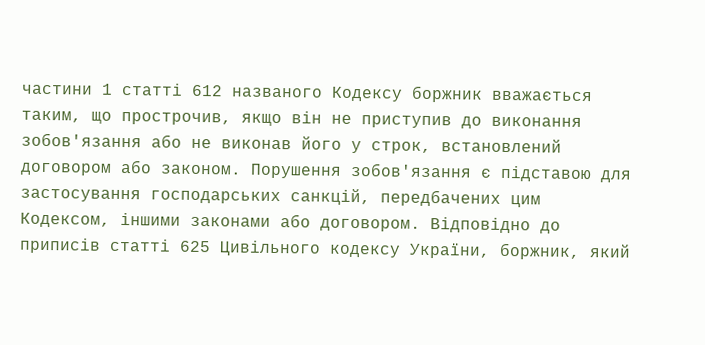частини 1 статті 612 названого Кодексу боржник вважається таким, що прострочив, якщо він не приступив до виконання зобов'язання або не виконав його у строк, встановлений договором або законом. Порушення зобов'язання є підставою для застосування господарських санкцій, передбачених цим Кодексом, іншими законами або договором. Відповідно до приписів статті 625 Цивільного кодексу України, боржник, який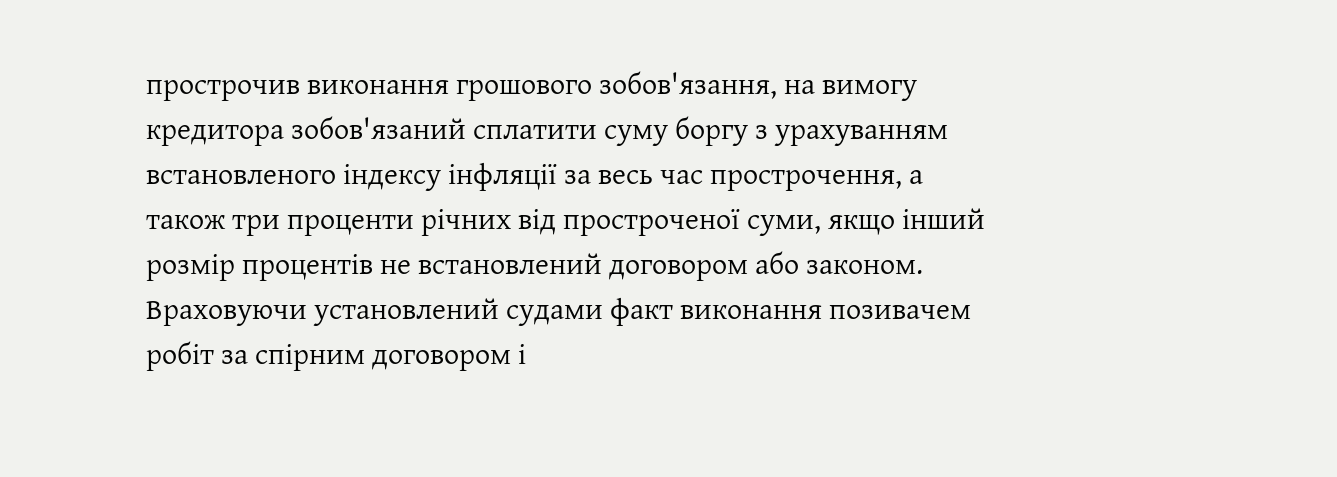прострочив виконання грошового зобов'язання, на вимогу кредитора зобов'язаний сплатити суму боргу з урахуванням встановленого індексу інфляції за весь час прострочення, а також три проценти річних від простроченої суми, якщо інший розмір процентів не встановлений договором або законом. Враховуючи установлений судами факт виконання позивачем робіт за спірним договором і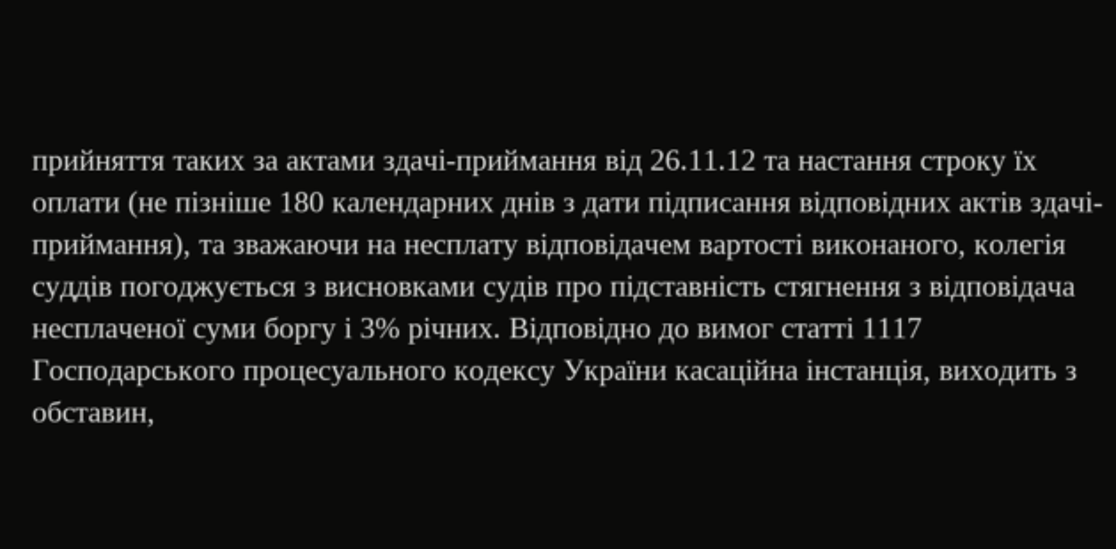прийняття таких за актами здачі-приймання від 26.11.12 та настання строку їх оплати (не пізніше 180 календарних днів з дати підписання відповідних актів здачі-приймання), та зважаючи на несплату відповідачем вартості виконаного, колегія суддів погоджується з висновками судів про підставність стягнення з відповідача несплаченої суми боргу і 3% річних. Відповідно до вимог статті 1117 Господарського процесуального кодексу України касаційна інстанція, виходить з обставин,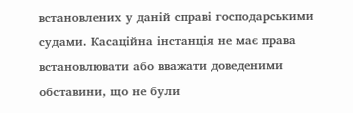встановлених у даній справі господарськими судами. Касаційна інстанція не має права встановлювати або вважати доведеними обставини, що не були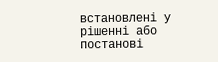встановлені у рішенні або постанові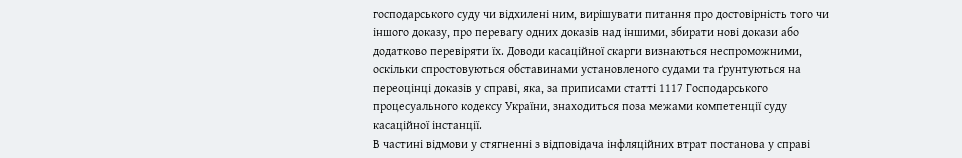господарського суду чи відхилені ним, вирішувати питання про достовірність того чи іншого доказу, про перевагу одних доказів над іншими, збирати нові докази або додатково перевіряти їх. Доводи касаційної скарги визнаються неспроможними, оскільки спростовуються обставинами установленого судами та ґрунтуються на переоцінці доказів у справі, яка, за приписами статті 1117 Господарського процесуального кодексу України, знаходиться поза межами компетенції суду касаційної інстанції.
В частині відмови у стягненні з відповідача інфляційних втрат постанова у справі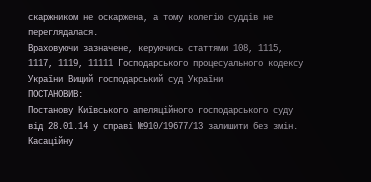скаржником не оскаржена, а тому колегію суддів не переглядалася.
Враховуючи зазначене, керуючись статтями 108, 1115, 1117, 1119, 11111 Господарського процесуального кодексу України Вищий господарський суд України
ПОСТАНОВИВ:
Постанову Київського апеляційного господарського суду від 28.01.14 у справі №910/19677/13 залишити без змін.
Касаційну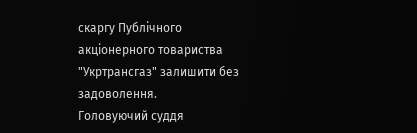скаргу Публічного акціонерного товариства "Укртрансгаз" залишити без задоволення.
Головуючий суддя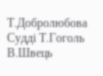Т.Добролюбова
Судді Т.Гоголь
В.Швець